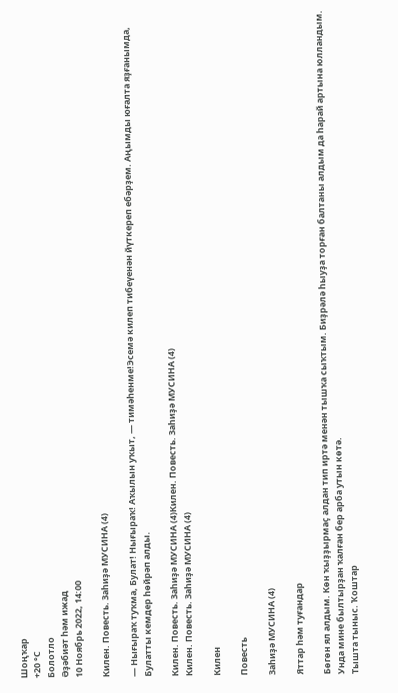Шоңҡар
+20 °С
Болотло
Әҙәбиәт һәм ижад
10 Ноябрь 2022, 14:00

Килен. Повесть. Заһиҙә МУСИНА (4)

— Нығыраҡ туҡма, Булат! Нығыраҡ! Аҡылын уҡыт, — тимәһенме!Эсемә килеп тибеүенән йүткереп ебәрҙем. Аңымды юғалта яҙғанымда, Булатты кемдер һөйрәп алды.

Килен. Повесть. Заһиҙә МУСИНА (4)Килен. Повесть. Заһиҙә МУСИНА (4)
Килен. Повесть. Заһиҙә МУСИНА (4)

Килен

Повесть

Заһиҙә МУСИНА (4)

Яттар һәм туғандар

Бөгөн ял алдым. Көн ҡыҙҙырмаҫ алдан тип иртә менән тышҡа сыҡтым. Биҙрәлә һыуҙа торған балтаны алдым да һарай артына юлландым. Унда мине былтырҙан ҡалған бер арба утын көтә.
Тышта тыныс. Ҡоштар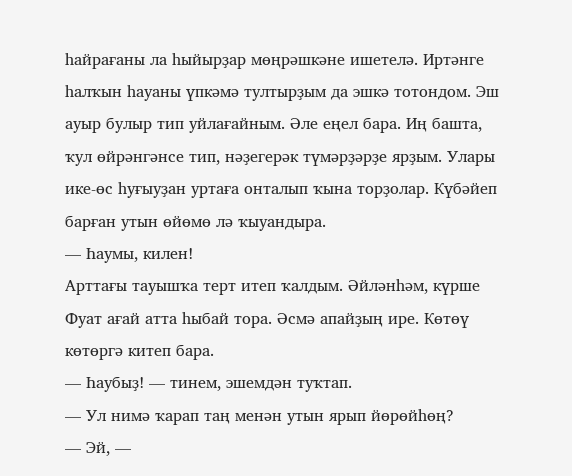һайрағаны ла һыйырҙар мөңрәшкәне ишетелә. Иртәнге һалҡын һауаны үпкәмә тултырҙым да эшкә тотондом. Эш ауыр булыр тип уйлағайным. Әле еңел бара. Иң башта, ҡул өйрәнгәнсе тип, нәҙегерәк түмәрҙәрҙе ярҙым. Улары ике-өс һуғыуҙан уртаға онталып ҡына торҙолар. Күбәйеп барған утын өйөмө лә ҡыуандыра.
— Һаумы, килен!
Арттағы тауышҡа терт итеп ҡалдым. Әйләнһәм, күрше Фуат ағай атта һыбай тора. Әсмә апайҙың ире. Көтөү көтөргә китеп бара.
— Һаубыҙ! — тинем, эшемдән туҡтап.
— Ул нимә ҡарап таң менән утын ярып йөрөйһөң?
— Эй, —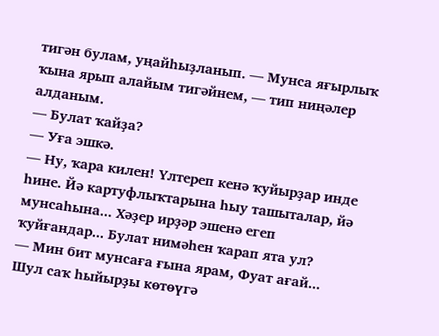тигән булам, уңайһыҙланып. — Мунса яғырлыҡ ҡына ярып алайым тигәйнем, — тип ниңәлер алданым.
— Булат ҡайҙа?
— Уға эшкә.
— Ну, ҡара килен! Үлтереп кенә ҡуйырҙар инде һине. Йә картуфлыҡтарына һыу ташыталар, йә мунсаһына... Хәҙер ирҙәр эшенә егеп ҡуйғандар... Булат нимәһен ҡарап ята ул?
— Мин бит мунсаға ғына ярам, Фуат ағай...
Шул саҡ һыйырҙы көтөүгә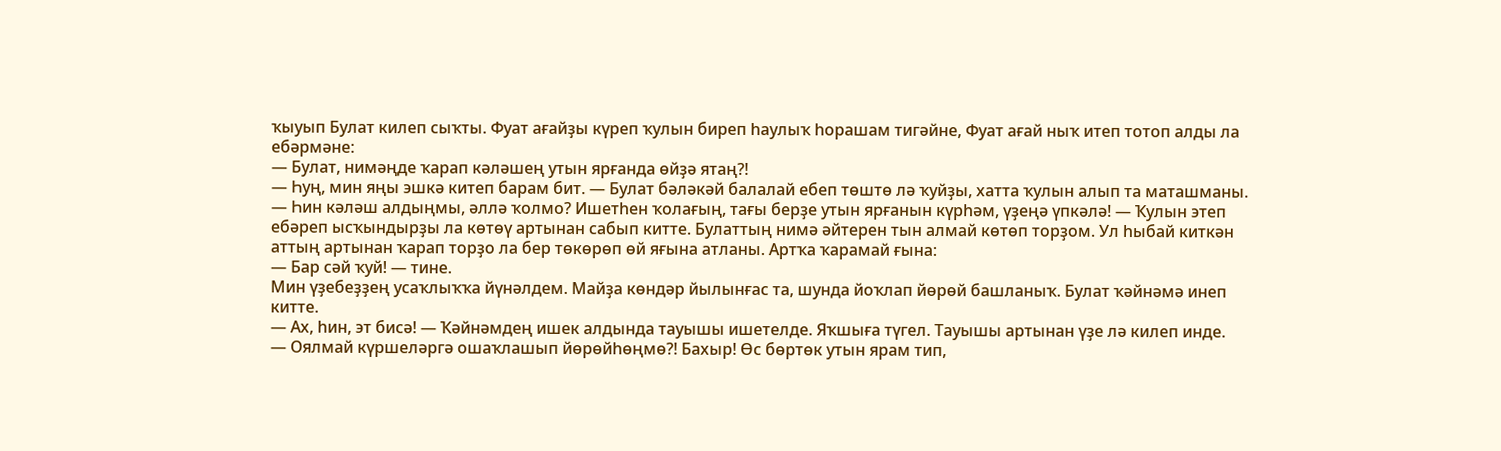ҡыуып Булат килеп сыҡты. Фуат ағайҙы күреп ҡулын биреп һаулыҡ һорашам тигәйне, Фуат ағай ныҡ итеп тотоп алды ла ебәрмәне:
— Булат, нимәңде ҡарап кәләшең утын ярғанда өйҙә ятаң?!
— Һуң, мин яңы эшкә китеп барам бит. — Булат бәләкәй балалай ебеп төштө лә ҡуйҙы, хатта ҡулын алып та маташманы.
— Һин кәләш алдыңмы, әллә ҡолмо? Ишетһен ҡолағың, тағы берҙе утын ярғанын күрһәм, үҙеңә үпкәлә! — Ҡулын этеп ебәреп ысҡындырҙы ла көтөү артынан сабып китте. Булаттың нимә әйтерен тын алмай көтөп торҙом. Ул һыбай киткән аттың артынан ҡарап торҙо ла бер төкөрөп өй яғына атланы. Артҡа ҡарамай ғына:
— Бар сәй ҡуй! — тине.
Мин үҙебеҙҙең усаҡлыҡҡа йүнәлдем. Майҙа көндәр йылынғас та, шунда йоҡлап йөрөй башланыҡ. Булат ҡәйнәмә инеп китте.
— Ах, һин, эт бисә! — Ҡәйнәмдең ишек алдында тауышы ишетелде. Яҡшыға түгел. Тауышы артынан үҙе лә килеп инде.
— Оялмай күршеләргә ошаҡлашып йөрөйһөңмө?! Бахыр! Өс бөртөк утын ярам тип,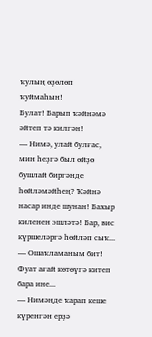ҡулың өҙөлөп ҡуймаһын!
Булат! Барып ҡәйнәмә әйтеп тә килгән!
— Нимә, улай булғас, мин һеҙгә был өйҙө бушлай биргәнде һөйләмәйһең? Ҡәйнә насар инде шунан! Бахыр киленен эшләтә! Бар, вис күршеләргә һөйләп сыҡ...
— Ошаҡламаным бит! Фуат ағай көтөүгә китеп бара ине...
— Нимәңде ҡарап кеше күренгән ерҙә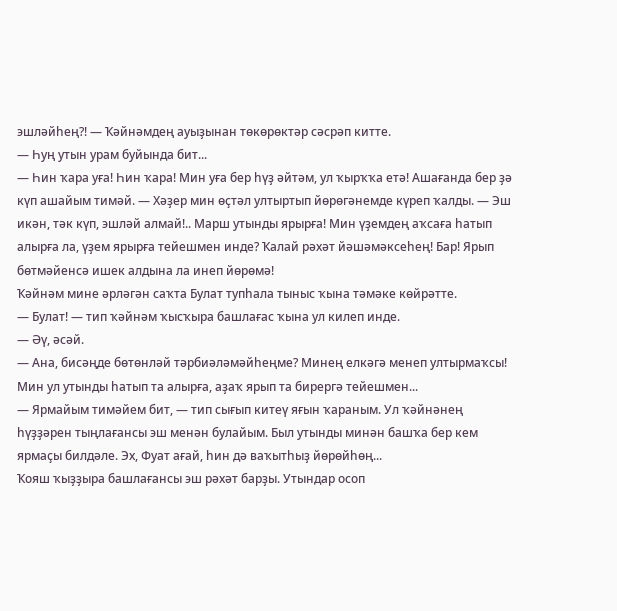эшләйһең?! — Ҡәйнәмдең ауыҙынан төкөрөктәр сәсрәп китте.
— Һуң утын урам буйында бит...
— Һин ҡара уға! Һин ҡара! Мин уға бер һүҙ әйтәм, ул ҡырҡҡа етә! Ашағанда бер ҙә күп ашайым тимәй. — Хәҙер мин өҫтәл ултыртып йөрөгәнемде күреп ҡалды. — Эш икән, тәк күп, эшләй алмай!.. Марш утынды ярырға! Мин үҙемдең аҡсаға һатып алырға ла, үҙем ярырға тейешмен инде? Ҡалай рәхәт йәшәмәксеһең! Бар! Ярып бөтмәйенсә ишек алдына ла инеп йөрөмә!
Ҡәйнәм мине әрләгән саҡта Булат тупһала тыныс ҡына тәмәке көйрәтте.
— Булат! — тип ҡәйнәм ҡысҡыра башлағас ҡына ул килеп инде.
— Әү, әсәй.
— Ана, бисәңде бөтөнләй тәрбиәләмәйһеңме? Минең елкәгә менеп ултырмаҡсы! Мин ул утынды һатып та алырға, аҙаҡ ярып та бирергә тейешмен...
— Ярмайым тимәйем бит, — тип сығып китеү яғын ҡараным. Ул ҡәйнәнең һүҙҙәрен тыңлағансы эш менән булайым. Был утынды минән башҡа бер кем ярмаҫы билдәле. Эх, Фуат ағай, һин дә ваҡытһыҙ йөрөйһөң...
Ҡояш ҡыҙҙыра башлағансы эш рәхәт барҙы. Утындар осоп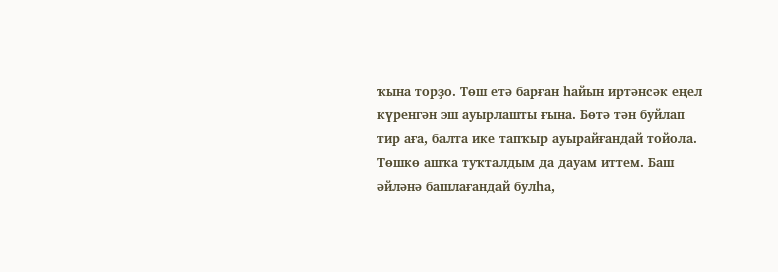ҡына торҙо. Төш етә барған һайын иртәнсәк еңел күренгән эш ауырлашты ғына. Бөтә тән буйлап тир аға, балта ике тапҡыр ауырайғандай тойола. Төшкө ашҡа туҡталдым да дауам иттем. Баш әйләнә башлағандай булһа,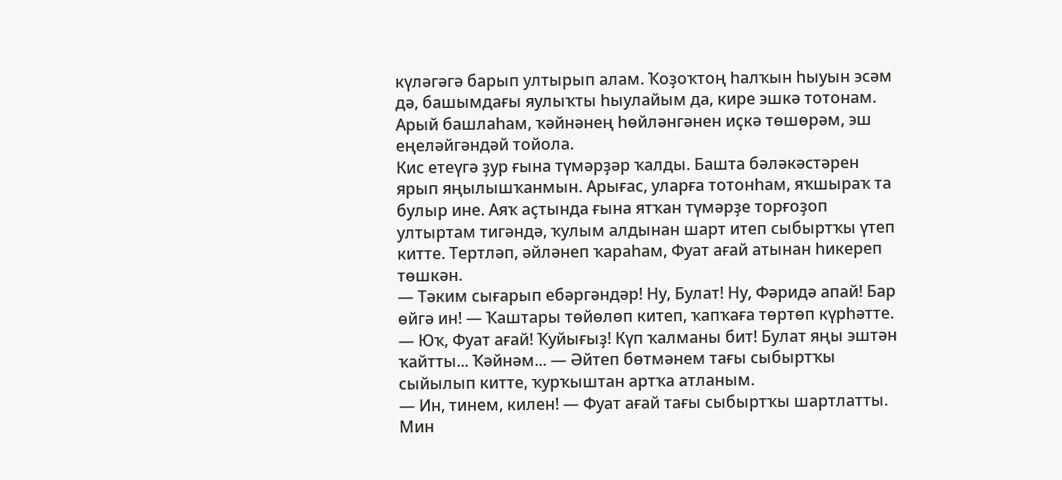күләгәгә барып ултырып алам. Ҡоҙоҡтоң һалҡын һыуын эсәм дә, башымдағы яулыҡты һыулайым да, кире эшкә тотонам. Арый башлаһам, ҡәйнәнең һөйләнгәнен иҫкә төшөрәм, эш еңеләйгәндәй тойола.
Кис етеүгә ҙур ғына түмәрҙәр ҡалды. Башта бәләкәстәрен ярып яңылышҡанмын. Арығас, уларға тотонһам, яҡшыраҡ та булыр ине. Аяҡ аҫтында ғына ятҡан түмәрҙе торғоҙоп ултыртам тигәндә, ҡулым алдынан шарт итеп сыбыртҡы үтеп китте. Тертләп, әйләнеп ҡараһам, Фуат ағай атынан һикереп төшкән.
— Тәким сығарып ебәргәндәр! Ну, Булат! Ну, Фәридә апай! Бар өйгә ин! — Ҡаштары төйөлөп китеп, ҡапҡаға төртөп күрһәтте.
— Юҡ, Фуат ағай! Ҡуйығыҙ! Күп ҡалманы бит! Булат яңы эштән ҡайтты... Ҡәйнәм... — Әйтеп бөтмәнем тағы сыбыртҡы сыйылып китте, ҡурҡыштан артҡа атланым.
— Ин, тинем, килен! — Фуат ағай тағы сыбыртҡы шартлатты. Мин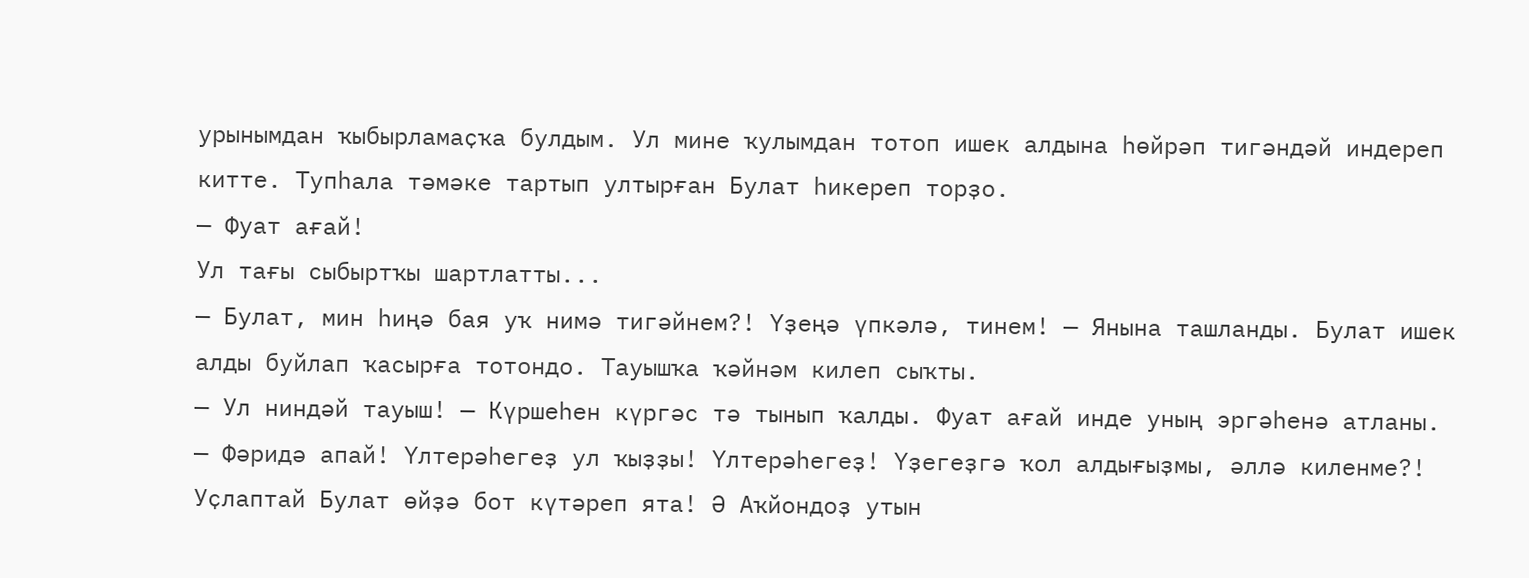урынымдан ҡыбырламаҫҡа булдым. Ул мине ҡулымдан тотоп ишек алдына һөйрәп тигәндәй индереп китте. Тупһала тәмәке тартып ултырған Булат һикереп торҙо.
— Фуат ағай!
Ул тағы сыбыртҡы шартлатты...
— Булат, мин һиңә бая уҡ нимә тигәйнем?! Үҙеңә үпкәлә, тинем! — Янына ташланды. Булат ишек алды буйлап ҡасырға тотондо. Тауышҡа ҡәйнәм килеп сыҡты.
— Ул ниндәй тауыш! — Күршеһен күргәс тә тынып ҡалды. Фуат ағай инде уның эргәһенә атланы.
— Фәридә апай! Үлтерәһегеҙ ул ҡыҙҙы! Үлтерәһегеҙ! Үҙегеҙгә ҡол алдығыҙмы, әллә киленме?! Уҫлаптай Булат өйҙә бот күтәреп ята! Ә Аҡйондоҙ утын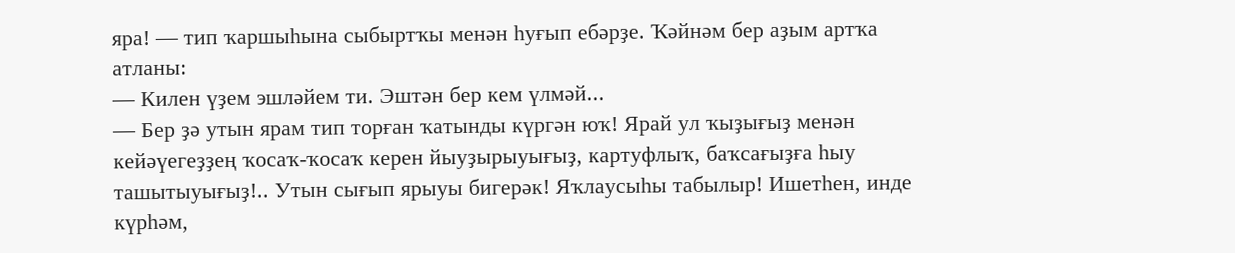яра! — тип ҡаршыһына сыбыртҡы менән һуғып ебәрҙе. Ҡәйнәм бер аҙым артҡа атланы:
— Килен үҙем эшләйем ти. Эштән бер кем үлмәй...
— Бер ҙә утын ярам тип торған ҡатынды күргән юҡ! Ярай ул ҡыҙығыҙ менән кейәүегеҙҙең ҡосаҡ-ҡосаҡ керен йыуҙырыуығыҙ, картуфлыҡ, баҡсағыҙға һыу ташытыуығыҙ!.. Утын сығып ярыуы бигерәк! Яҡлаусыһы табылыр! Ишетһен, инде күрһәм,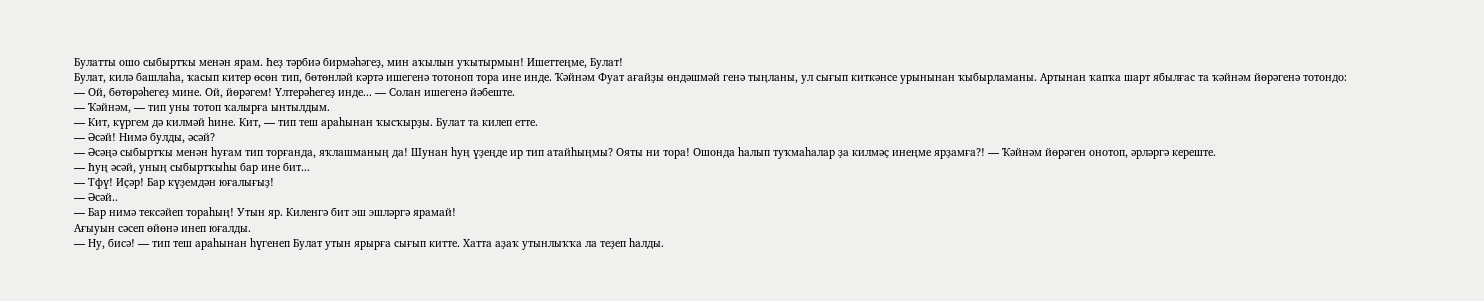Булатты ошо сыбыртҡы менән ярам. Һеҙ тәрбиә бирмәһәгеҙ, мин аҡылын уҡытырмын! Ишеттеңме, Булат!
Булат, килә башлаһа, ҡасып китер өсөн тип, бөтөнләй кәртә ишегенә тотоноп тора ине инде. Ҡәйнәм Фуат ағайҙы өндәшмәй генә тыңланы, ул сығып киткәнсе урынынан ҡыбырламаны. Артынан ҡапҡа шарт ябылғас та ҡәйнәм йөрәгенә тотондо:
— Ой, бөтөрәһегеҙ мине. Ой, йөрәгем! Үлтерәһегеҙ инде... — Солан ишегенә йәбеште.
— Ҡәйнәм, — тип уны тотоп ҡалырға ынтылдым.
— Кит, күргем дә килмәй һине. Кит, — тип теш араһынан ҡысҡырҙы. Булат та килеп етте.
— Әсәй! Нимә булды, әсәй?
— Әсәңә сыбыртҡы менән һуғам тип торғанда, яҡлашманың да! Шунан һуң үҙеңде ир тип атайһыңмы? Ояты ни тора! Ошонда һалып туҡмаһалар ҙа килмәҫ инеңме ярҙамға?! — Ҡәйнәм йөрәген онотоп, әрләргә кереште.
— Һуң әсәй, уның сыбыртҡыһы бар ине бит...
— Тфү! Иҫәр! Бар күҙемдән юғалығыҙ!
— Әсәй..
— Бар нимә тексәйеп тораһың! Утын яр. Киленгә бит эш эшләргә ярамай!
Ағыуын сәсеп өйөнә инеп юғалды.
— Ну, бисә! — тип теш араһынан һүгенеп Булат утын ярырға сығып китте. Хатта аҙаҡ утынлыҡҡа ла теҙеп һалды.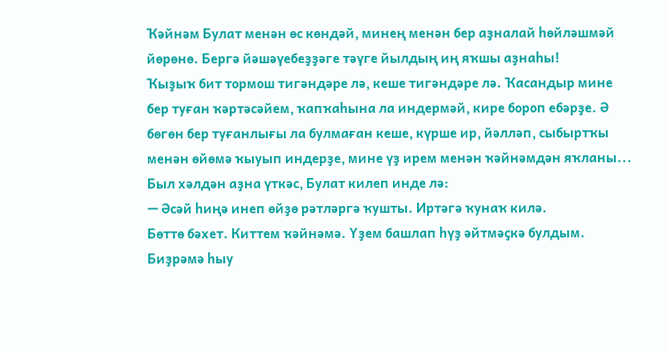Ҡәйнәм Булат менән өс көндәй, минең менән бер аҙналай һөйләшмәй йөрөнө. Бергә йәшәүебеҙҙәге тәүге йылдың иң яҡшы аҙнаһы!
Ҡыҙыҡ бит тормош тигәндәре лә, кеше тигәндәре лә. Ҡасандыр мине бер туған ҡәртәсәйем, ҡапҡаһына ла индермәй, кире бороп ебәрҙе. Ә бөгөн бер туғанлығы ла булмаған кеше, күрше ир, йәлләп, сыбыртҡы менән өйөмә ҡыуып индерҙе, мине үҙ ирем менән ҡәйнәмдән яҡланы...
Был хәлдән аҙна үткәс, Булат килеп инде лә:
— Әсәй һиңә инеп өйҙө рәтләргә ҡушты. Иртәгә ҡунаҡ килә.
Бөттө бәхет. Киттем ҡәйнәмә. Үҙем башлап һүҙ әйтмәҫкә булдым. Биҙрәмә һыу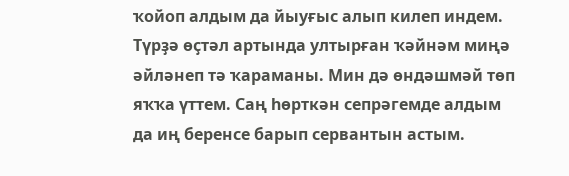ҡойоп алдым да йыуғыс алып килеп индем. Түрҙә өҫтәл артында ултырған ҡәйнәм миңә әйләнеп тә ҡараманы. Мин дә өндәшмәй төп яҡҡа үттем. Саң һөрткән сепрәгемде алдым да иң беренсе барып сервантын астым.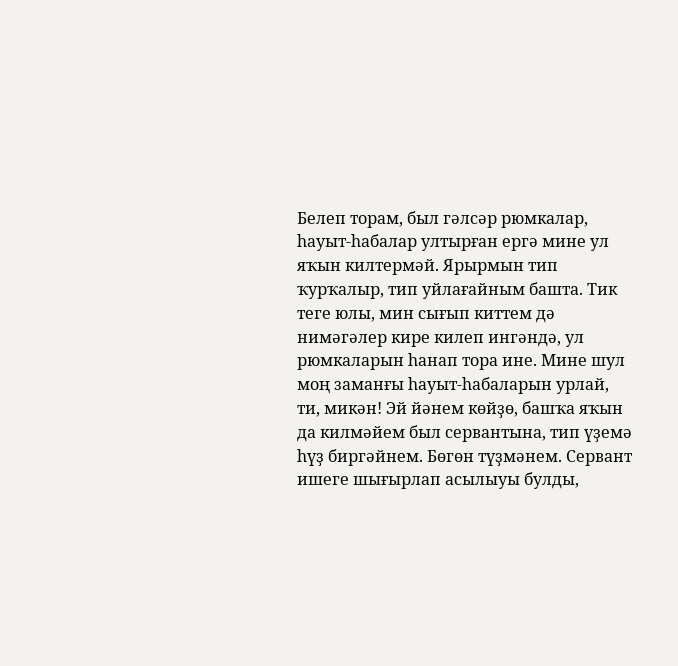Белеп торам, был гәлсәр рюмкалар, һауыт-һабалар ултырған ергә мине ул яҡын килтермәй. Ярырмын тип ҡурҡалыр, тип уйлағайным башта. Тик теге юлы, мин сығып киттем дә нимәгәлер кире килеп ингәндә, ул рюмкаларын һанап тора ине. Мине шул моң заманғы һауыт-һабаларын урлай, ти, микән! Эй йәнем көйҙө, башҡа яҡын да килмәйем был сервантына, тип үҙемә һүҙ биргәйнем. Бөгөн түҙмәнем. Сервант ишеге шығырлап асылыуы булды,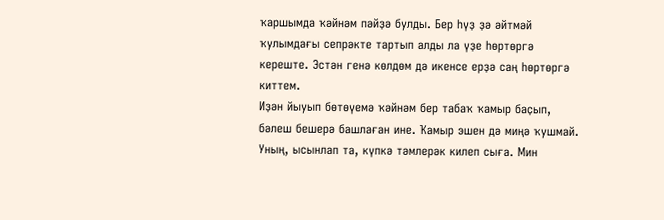ҡаршымда ҡәйнәм пәйҙә булды. Бер һүҙ ҙә әйтмәй ҡулымдағы сепрәкте тартып алды ла үҙе һөртөргә кереште. Эстән генә көлдөм дә икенсе ерҙә саң һөртөргә киттем.
Иҙән йыуып бөтөүемә ҡәйнәм бер табаҡ ҡамыр баҫып, бәлеш бешерә башлаған ине. Ҡамыр эшен дә миңә ҡушмай. Уның, ысынлап та, күпкә тәмлерәк килеп сыға. Мин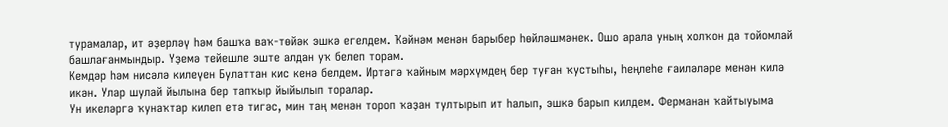турамалар, ит әҙерләү һәм башҡа ваҡ-төйәк эшкә егелдем. Ҡәйнәм менән барыбер һөйләшмәнек. Ошо арала уның холҡон да тойомлай башлағанмындыр. Үҙемә тейешле эште алдан уҡ белеп торам.
Кемдәр һәм нисәлә килеүен Булаттан кис кенә белдем. Иртәгә ҡайным мәрхүмдең бер туған ҡустыһы, һеңлеһе ғаиләләре менән килә икән. Улар шулай йылына бер тапҡыр йыйылып торалар.
Ун икеләргә ҡунаҡтар килеп етә тигәс, мин таң менән тороп ҡаҙан тултырып ит һалып, эшкә барып килдем. Ферманан ҡайтыуыма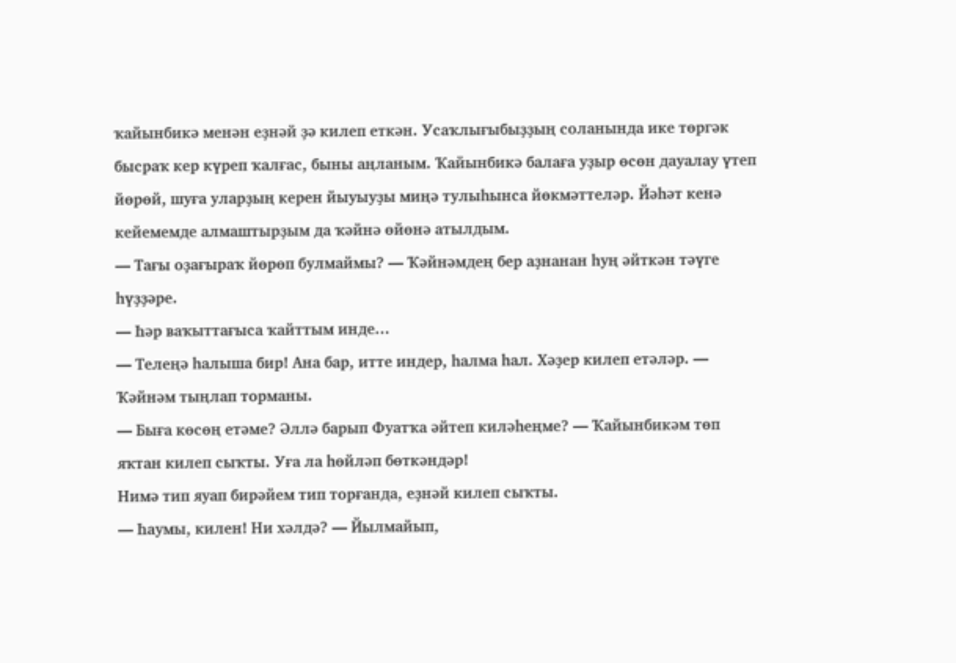ҡайынбикә менән еҙнәй ҙә килеп еткән. Усаҡлығыбыҙҙың соланында ике төргәк бысраҡ кер күреп ҡалғас, быны аңланым. Ҡайынбикә балаға уҙыр өсөн дауалау үтеп йөрөй, шуға уларҙың керен йыуыуҙы миңә тулыһынса йөкмәттеләр. Йәһәт кенә кейемемде алмаштырҙым да ҡәйнә өйөнә атылдым.
— Тағы оҙағыраҡ йөрөп булмаймы? — Ҡәйнәмдең бер аҙнанан һуң әйткән тәүге һүҙҙәре.
— Һәр ваҡыттағыса ҡайттым инде...
— Телеңә һалыша бир! Ана бар, итте индер, һалма һал. Хәҙер килеп етәләр. — Ҡәйнәм тыңлап торманы.
— Быға көсөң етәме? Әллә барып Фуатҡа әйтеп киләһеңме? — Ҡайынбикәм төп яҡтан килеп сыҡты. Уға ла һөйләп бөткәндәр!
Нимә тип яуап бирәйем тип торғанда, еҙнәй килеп сыҡты.
— Һаумы, килен! Ни хәлдә? — Йылмайып,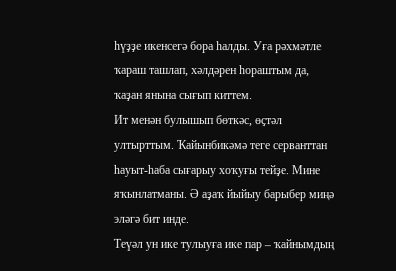һүҙҙе икенсегә бора һалды. Уға рәхмәтле ҡараш ташлап, хәлдәрен һораштым да, ҡаҙан янына сығып киттем.
Ит менән булышып бөткәс, өҫтәл ултырттым. Ҡайынбикәмә теге серванттан һауыт-һаба сығарыу хоҡуғы тейҙе. Мине яҡынлатманы. Ә аҙаҡ йыйыу барыбер миңә эләгә бит инде.
Теүәл ун ике тулыуға ике пар – ҡайнымдың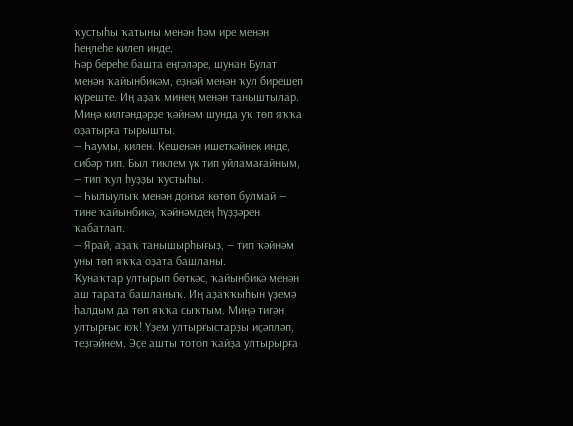ҡустыһы ҡатыны менән һәм ире менән һеңлеһе килеп инде.
Һәр береһе башта еңгәләре, шунан Булат менән ҡайынбикәм, еҙнәй менән ҡул бирешеп күреште. Иң аҙаҡ минең менән таныштылар. Миңә килгәндәрҙе ҡәйнәм шунда уҡ төп яҡҡа оҙатырға тырышты.
— Һаумы, килен. Кешенән ишеткәйнек инде, сибәр тип. Был тиклем үк тип уйламағайным, — тип ҡул һуҙҙы ҡустыһы.
— Һылыулыҡ менән донъя көтөп булмай — тине ҡайынбикә, ҡәйнәмдең һүҙҙәрен ҡабатлап.
— Ярай, аҙаҡ танышырһығыҙ, — тип ҡәйнәм уны төп яҡҡа оҙата башланы.
Ҡунаҡтар ултырып бөткәс, ҡайынбикә менән аш тарата башланыҡ. Иң аҙаҡҡыһын үҙемә һалдым да төп яҡҡа сыҡтым. Миңә тигән ултырғыс юҡ! Үҙем ултырғыстарҙы иҫәпләп, теҙгәйнем. Эҫе ашты тотоп ҡайҙа ултырырға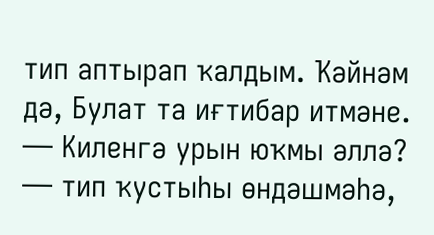тип аптырап ҡалдым. Ҡәйнәм дә, Булат та иғтибар итмәне.
— Киленгә урын юҡмы әллә? — тип ҡустыһы өндәшмәһә,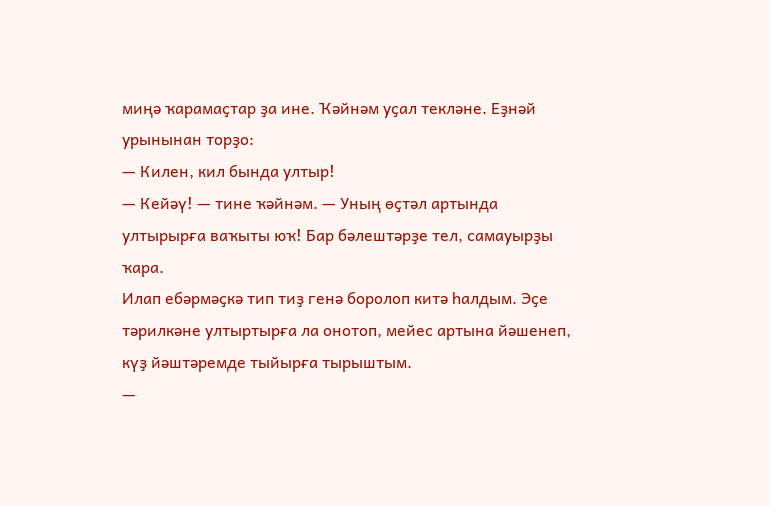миңә ҡарамаҫтар ҙа ине. Ҡәйнәм уҫал текләне. Еҙнәй урынынан торҙо:
— Килен, кил бында ултыр!
— Кейәү! — тине ҡәйнәм. — Уның өҫтәл артында ултырырға ваҡыты юҡ! Бар бәлештәрҙе тел, самауырҙы ҡара.
Илап ебәрмәҫкә тип тиҙ генә боролоп китә һалдым. Эҫе тәрилкәне ултыртырға ла онотоп, мейес артына йәшенеп, күҙ йәштәремде тыйырға тырыштым.
—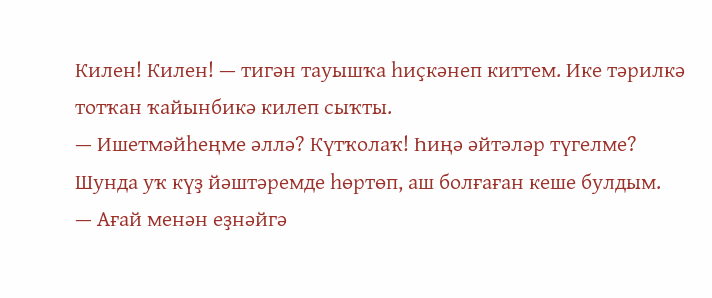Килен! Килен! — тигән тауышҡа һиҫкәнеп киттем. Ике тәрилкә тотҡан ҡайынбикә килеп сыҡты.
— Ишетмәйһеңме әллә? Күтҡолаҡ! Һиңә әйтәләр түгелме?
Шунда уҡ күҙ йәштәремде һөртөп, аш болғаған кеше булдым.
— Ағай менән еҙнәйгә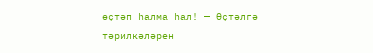өҫтәп һалма һал! — Өҫтәлгә тәрилкәләрен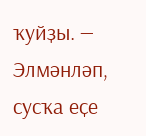ҡуйҙы. — Элмәнләп, сусҡа еҫе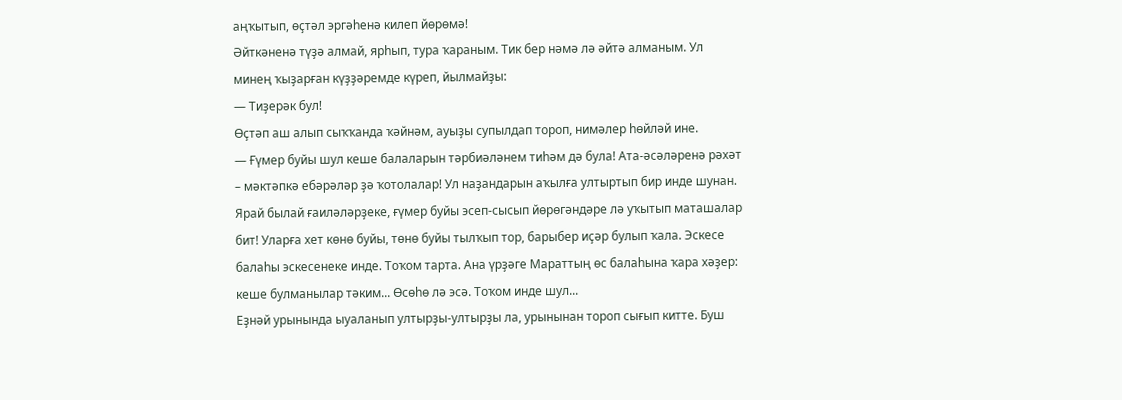аңҡытып, өҫтәл эргәһенә килеп йөрөмә!
Әйткәненә түҙә алмай, ярһып, тура ҡараным. Тик бер нәмә лә әйтә алманым. Ул минең ҡыҙарған күҙҙәремде күреп, йылмайҙы:
— Тиҙерәк бул!
Өҫтәп аш алып сыҡҡанда ҡәйнәм, ауыҙы супылдап тороп, нимәлер һөйләй ине.
— Ғүмер буйы шул кеше балаларын тәрбиәләнем тиһәм дә була! Ата-әсәләренә рәхәт – мәктәпкә ебәрәләр ҙә ҡотолалар! Ул наҙандарын аҡылға ултыртып бир инде шунан. Ярай былай ғаиләләрҙеке, ғүмер буйы эсеп-сысып йөрөгәндәре лә уҡытып маташалар бит! Уларға хет көнө буйы, төнө буйы тылҡып тор, барыбер иҫәр булып ҡала. Эскесе балаһы эскесенеке инде. Тоҡом тарта. Ана үрҙәге Мараттың өс балаһына ҡара хәҙер: кеше булманылар тәким... Өсөһө лә эсә. Тоҡом инде шул...
Еҙнәй урынында ыуаланып ултырҙы-ултырҙы ла, урынынан тороп сығып китте. Буш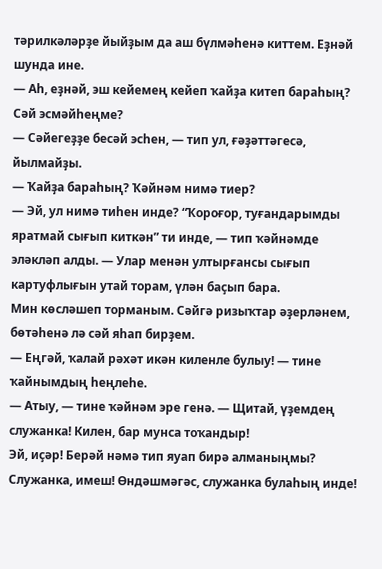тәрилкәләрҙе йыйҙым да аш бүлмәһенә киттем. Еҙнәй шунда ине.
— Аһ, еҙнәй, эш кейемең кейеп ҡайҙа китеп бараһың? Сәй эсмәйһеңме?
— Сәйегеҙҙе бесәй эсһен, — тип ул, ғәҙәттәгесә, йылмайҙы.
— Ҡайҙа бараһың? Ҡәйнәм нимә тиер?
— Эй, ул нимә тиһен инде? “Ҡороғор, туғандарымды яратмай сығып киткән” ти инде, — тип ҡәйнәмде эләкләп алды. — Улар менән ултырғансы сығып картуфлығын утай торам, үлән баҫып бара.
Мин көсләшеп торманым. Сәйгә ризыҡтар әҙерләнем, бөтәһенә лә сәй яһап бирҙем.
— Еңгәй, ҡалай рәхәт икән киленле булыу! — тине ҡайнымдың һеңлеһе.
— Атыу, — тине ҡәйнәм эре генә. — Щитай, үҙемдең служанка! Килен, бар мунса тоҡандыр!
Эй, иҫәр! Берәй нәмә тип яуап бирә алманыңмы? Служанка, имеш! Өндәшмәгәс, служанка булаһың инде!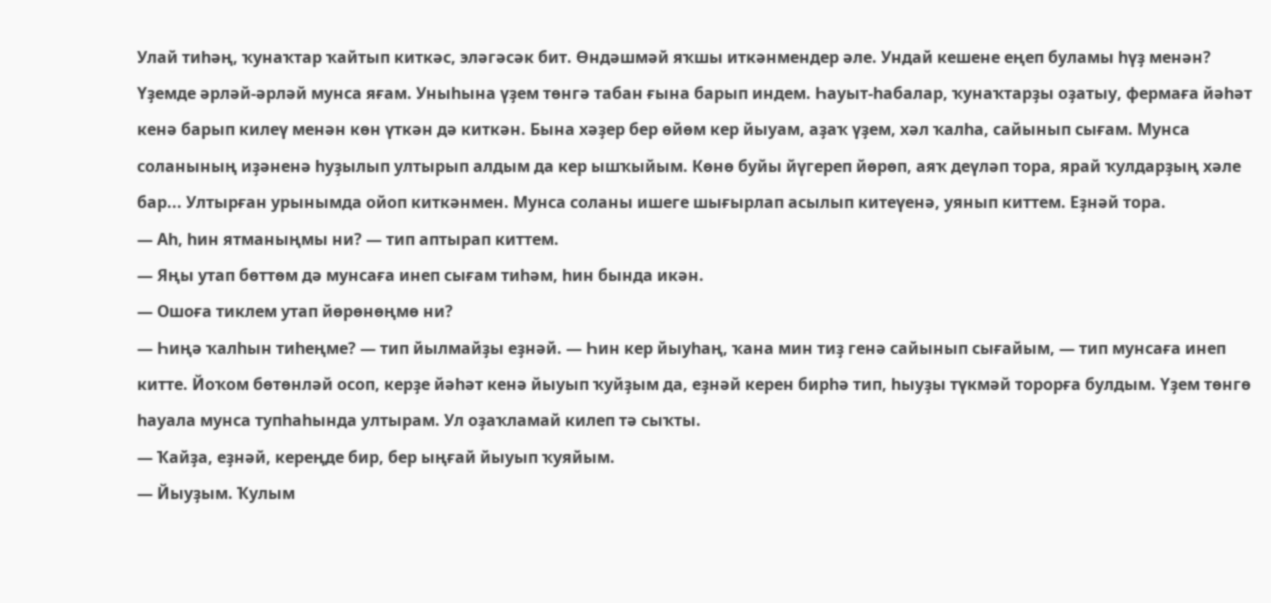Улай тиһәң, ҡунаҡтар ҡайтып киткәс, эләгәсәк бит. Өндәшмәй яҡшы иткәнмендер әле. Ундай кешене еңеп буламы һүҙ менән?
Үҙемде әрләй-әрләй мунса яғам. Уныһына үҙем төнгә табан ғына барып индем. Һауыт-һабалар, ҡунаҡтарҙы оҙатыу, фермаға йәһәт кенә барып килеү менән көн үткән дә киткән. Бына хәҙер бер өйөм кер йыуам, аҙаҡ үҙем, хәл ҡалһа, сайынып сығам. Мунса соланының иҙәненә һуҙылып ултырып алдым да кер ышҡыйым. Көнө буйы йүгереп йөрөп, аяҡ деүләп тора, ярай ҡулдарҙың хәле бар... Ултырған урынымда ойоп киткәнмен. Мунса соланы ишеге шығырлап асылып китеүенә, уянып киттем. Еҙнәй тора.
— Аһ, һин ятманыңмы ни? — тип аптырап киттем.
— Яңы утап бөттөм дә мунсаға инеп сығам тиһәм, һин бында икән.
— Ошоға тиклем утап йөрөнөңмө ни?
— Һиңә ҡалһын тиһеңме? — тип йылмайҙы еҙнәй. — Һин кер йыуһаң, ҡана мин тиҙ генә сайынып сығайым, — тип мунсаға инеп китте. Йоҡом бөтөнләй осоп, керҙе йәһәт кенә йыуып ҡуйҙым да, еҙнәй керен бирһә тип, һыуҙы түкмәй торорға булдым. Үҙем төнгө һауала мунса тупһаһында ултырам. Ул оҙаҡламай килеп тә сыҡты.
— Ҡайҙа, еҙнәй, кереңде бир, бер ыңғай йыуып ҡуяйым.
— Йыуҙым. Ҡулым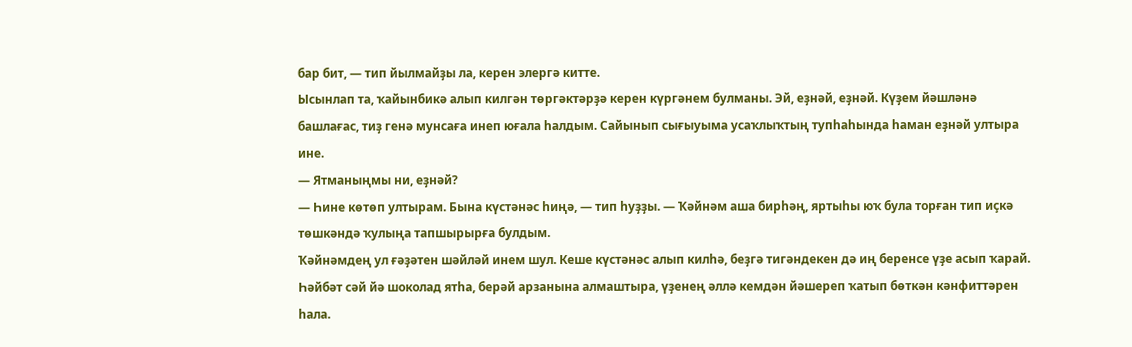бар бит, — тип йылмайҙы ла, керен элергә китте.
Ысынлап та, ҡайынбикә алып килгән төргәктәрҙә керен күргәнем булманы. Эй, еҙнәй, еҙнәй. Күҙем йәшләнә башлағас, тиҙ генә мунсаға инеп юғала һалдым. Сайынып сығыуыма усаҡлыҡтың тупһаһында һаман еҙнәй ултыра ине.
— Ятманыңмы ни, еҙнәй?
— Һине көтөп ултырам. Бына күстәнәс һиңә, — тип һуҙҙы. — Ҡәйнәм аша бирһәң, яртыһы юҡ була торған тип иҫкә төшкәндә ҡулыңа тапшырырға булдым.
Ҡәйнәмдең ул ғәҙәтен шәйләй инем шул. Кеше күстәнәс алып килһә, беҙгә тигәндекен дә иң беренсе үҙе асып ҡарай. Һәйбәт сәй йә шоколад ятһа, берәй арзанына алмаштыра, үҙенең әллә кемдән йәшереп ҡатып бөткән кәнфиттәрен һала.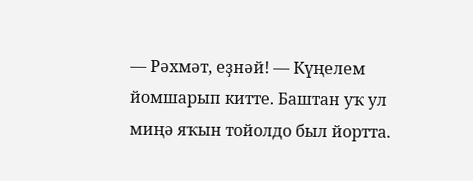— Рәхмәт, еҙнәй! — Күңелем йомшарып китте. Баштан уҡ ул миңә яҡын тойолдо был йортта.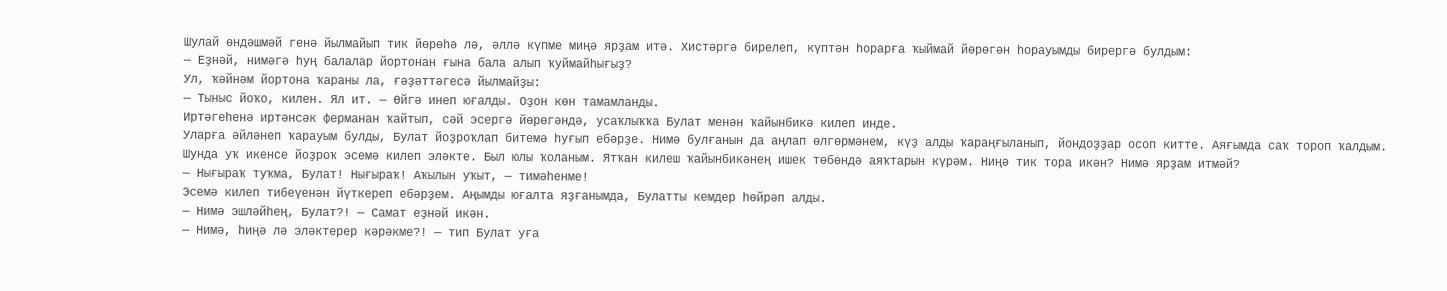Шулай өндәшмәй генә йылмайып тик йөрөһә лә, әллә күпме миңә ярҙам итә. Хистәргә бирелеп, күптән һорарға ҡыймай йөрөгән һорауымды бирергә булдым:
— Еҙнәй, нимәгә һуң балалар йортонан ғына бала алып ҡуймайһығыҙ?
Ул, ҡәйнәм йортона ҡараны ла, ғәҙәттәгесә йылмайҙы:
— Тыныс йоҡо, килен. Ял ит. — Өйгә инеп юғалды. Оҙон көн тамамланды.
Иртәгеһенә иртәнсәк ферманан ҡайтып, сәй эсергә йөрөгәндә, усаҡлыҡҡа Булат менән ҡайынбикә килеп инде.
Уларға әйләнеп ҡарауым булды, Булат йоҙроҡлап битемә һуғып ебәрҙе. Нимә булғанын да аңлап өлгөрмәнем, күҙ алды ҡараңғыланып, йондоҙҙар осоп китте. Аяғымда саҡ тороп ҡалдым. Шунда уҡ икенсе йоҙроҡ эсемә килеп эләкте. Был юлы ҡоланым. Ятҡан килеш ҡайынбикәнең ишек төбөндә аяҡтарын күрәм. Ниңә тик тора икән? Нимә ярҙам итмәй?
— Нығыраҡ туҡма, Булат! Нығыраҡ! Аҡылын уҡыт, — тимәһенме!
Эсемә килеп тибеүенән йүткереп ебәрҙем. Аңымды юғалта яҙғанымда, Булатты кемдер һөйрәп алды.
— Нимә эшләйһең, Булат?! — Самат еҙнәй икән.
— Нимә, һиңә лә эләктерер кәрәкме?! — тип Булат уға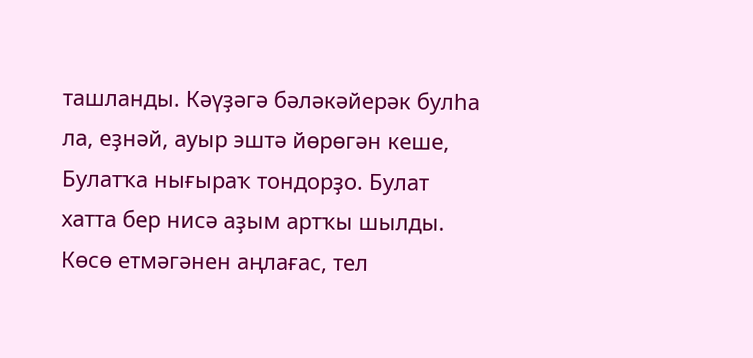ташланды. Кәүҙәгә бәләкәйерәк булһа ла, еҙнәй, ауыр эштә йөрөгән кеше, Булатҡа нығыраҡ тондорҙо. Булат хатта бер нисә аҙым артҡы шылды. Көсө етмәгәнен аңлағас, тел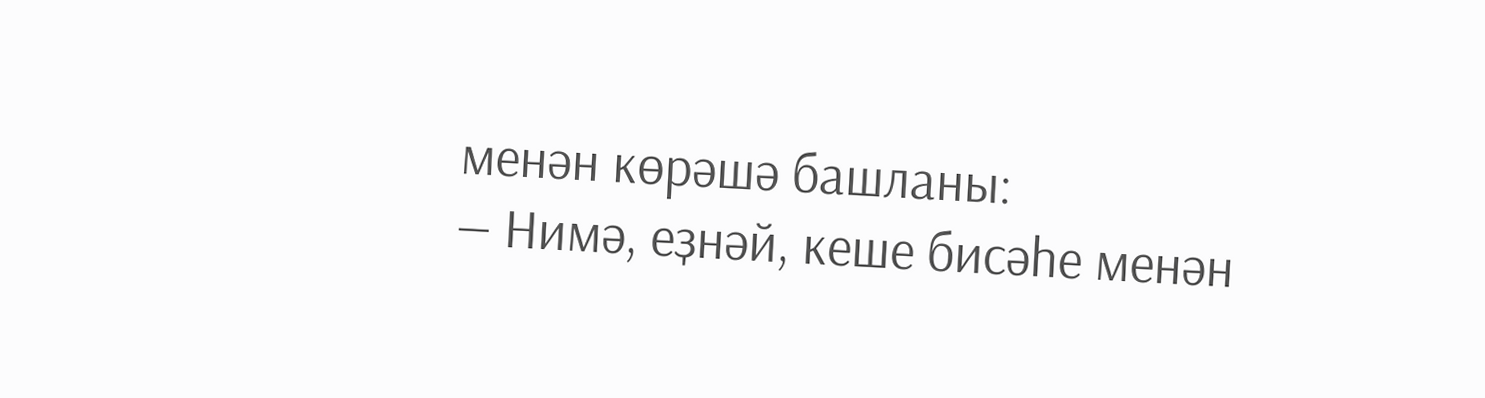менән көрәшә башланы:
— Нимә, еҙнәй, кеше бисәһе менән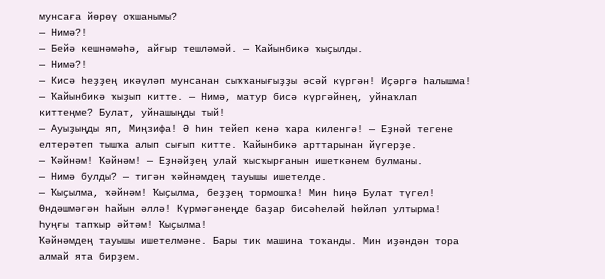мунсаға йөрөү оҡшанымы?
— Нимә?!
— Бейә кешнәмәһә, айғыр тешләмәй. — Ҡайынбикә ҡыҫылды.
— Нимә?!
— Кисә һеҙҙең икәүләп мунсанан сыҡҡанығыҙҙы әсәй күргән! Иҫәргә һалышма! — Ҡайынбикә ҡыҙып китте. — Нимә, матур бисә күргәйнең, уйнаҡлап киттеңме? Булат, уйнашыңды тый!
— Ауыҙыңды яп, Миңзифа! Ә һин тейеп кенә ҡара киленгә! — Еҙнәй тегене елтерәтеп тышҡа алып сығып китте. Ҡайынбикә арттарынан йүгерҙе.
— Ҡәйнәм! Ҡәйнәм! — Еҙнәйҙең улай ҡысҡырғанын ишеткәнем булманы.
— Нимә булды? — тигән ҡәйнәмдең тауышы ишетелде.
— Ҡыҫылма, ҡәйнәм! Ҡыҫылма, беҙҙең тормошҡа! Мин һиңә Булат түгел! Өндәшмәгән һайын әллә! Күрмәгәнеңде баҙар бисәһеләй һөйләп ултырма! Һуңғы тапҡыр әйтәм! Ҡыҫылма!
Ҡәйнәмдең тауышы ишетелмәне. Бары тик машина тоҡанды. Мин иҙәндән тора алмай ята бирҙем.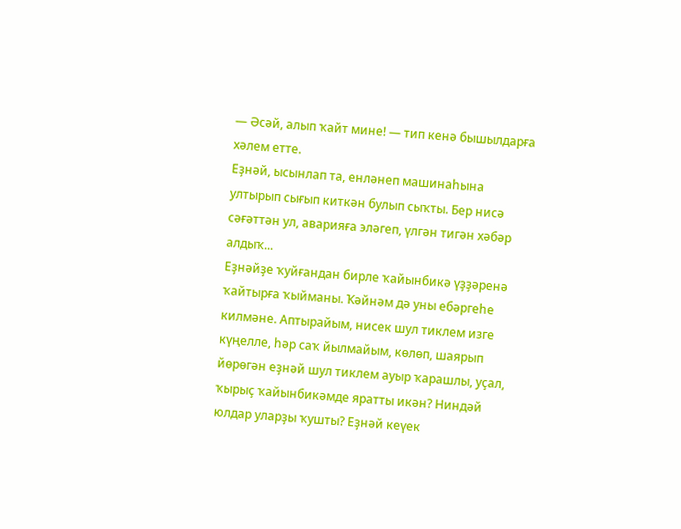— Әсәй, алып ҡайт мине! — тип кенә бышылдарға хәлем етте.
Еҙнәй, ысынлап та, енләнеп машинаһына ултырып сығып киткән булып сыҡты. Бер нисә сәғәттән ул, аварияға эләгеп, үлгән тигән хәбәр алдыҡ...
Еҙнәйҙе ҡуйғандан бирле ҡайынбикә үҙҙәренә ҡайтырға ҡыйманы. Ҡәйнәм дә уны ебәргеһе килмәне. Аптырайым, нисек шул тиклем изге күңелле, һәр саҡ йылмайым, көлөп, шаярып йөрөгән еҙнәй шул тиклем ауыр ҡарашлы, уҫал, ҡырыҫ ҡайынбикәмде яратты икән? Ниндәй юлдар уларҙы ҡушты? Еҙнәй кеүек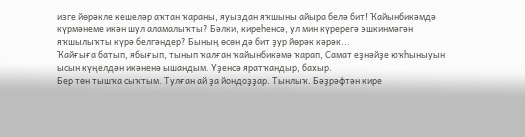изге йөрәкле кешеләр аҡтан ҡараны, яуыздан яҡшыны айыра белә бит! Ҡайынбикәмдә күрмәнеме икән шул аламалыҡты? Бәлки, киреһенсә, ул мин күререгә эшкинмәгән яҡшылыҡты күрә белгәндер? Бының өсөн дә бит ҙур йөрәк кәрәк...
Ҡайғыға батып, ябығып, тынып ҡалған ҡайынбикәмә ҡарап, Самат еҙнәйҙе юҡһыныуын ысын күңелдән икәненә ышандым. Үҙенсә яратҡандыр, бахыр.
Бер төн тышҡа сыҡтым. Тулған ай ҙа йондоҙҙар. Тынлыҡ. Бәҙрәфтән кире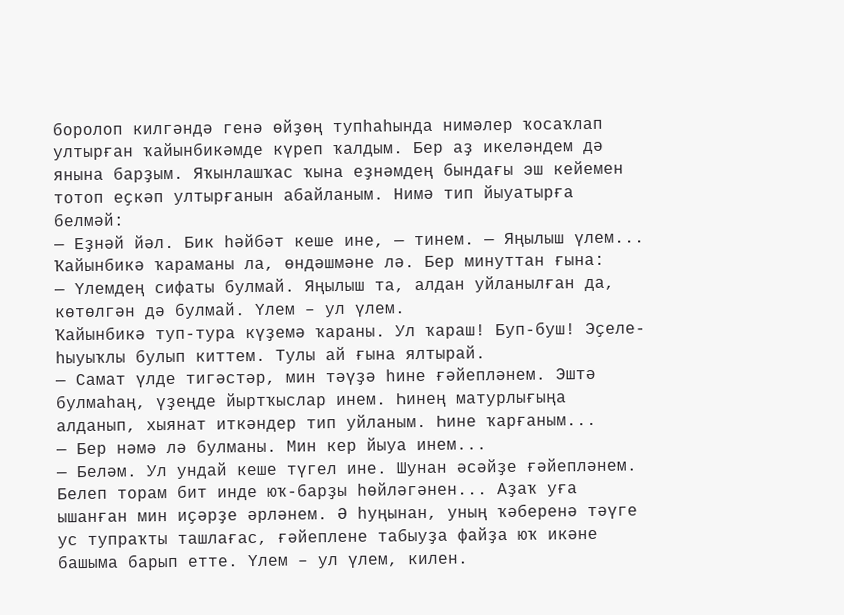боролоп килгәндә генә өйҙөң тупһаһында нимәлер ҡосаҡлап ултырған ҡайынбикәмде күреп ҡалдым. Бер аҙ икеләндем дә янына барҙым. Яҡынлашҡас ҡына еҙнәмдең бындағы эш кейемен тотоп еҫкәп ултырғанын абайланым. Нимә тип йыуатырға белмәй:
— Еҙнәй йәл. Бик һәйбәт кеше ине, — тинем. — Яңылыш үлем...
Ҡайынбикә ҡараманы ла, өндәшмәне лә. Бер минуттан ғына:
— Үлемдең сифаты булмай. Яңылыш та, алдан уйланылған да, көтөлгән дә булмай. Үлем – ул үлем.
Ҡайынбикә туп-тура күҙемә ҡараны. Ул ҡараш! Буп-буш! Эҫеле-һыуыҡлы булып киттем. Тулы ай ғына ялтырай.
— Самат үлде тигәстәр, мин тәүҙә һине ғәйепләнем. Эштә булмаһаң, үҙеңде йыртҡыслар инем. Һинең матурлығыңа алданып, хыянат иткәндер тип уйланым. Һине ҡарғаным...
— Бер нәмә лә булманы. Мин кер йыуа инем...
— Беләм. Ул ундай кеше түгел ине. Шунан әсәйҙе ғәйепләнем. Белеп торам бит инде юҡ-барҙы һөйләгәнен... Аҙаҡ уға ышанған мин иҫәрҙе әрләнем. Ә һуңынан, уның ҡәберенә тәүге ус тупраҡты ташлағас, ғәйеплене табыуҙа файҙа юҡ икәне башыма барып етте. Үлем – ул үлем, килен.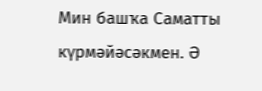Мин башҡа Саматты күрмәйәсәкмен. Ә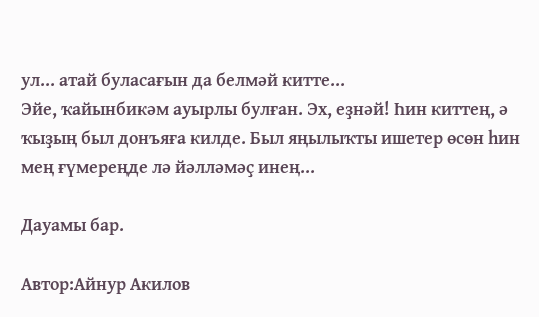ул... атай буласағын да белмәй китте...
Эйе, ҡайынбикәм ауырлы булған. Эх, еҙнәй! Һин киттең, ә ҡыҙың был донъяға килде. Был яңылыҡты ишетер өсөн һин мең ғүмереңде лә йәлләмәҫ инең...

Дауамы бар.

Автор:Айнур Акилов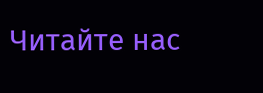Читайте нас